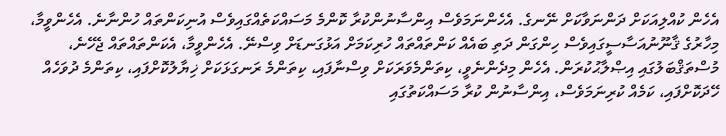އެހެން ކުއްލިއަކަށް ދަންނަވާކަށް ނޭނގެ. އެހެންނަމަވެސް އިންސާނުންކުރާ ކޮންމެ މަސައްކަތެއްގައިވެސް އުނިކަންތައް ހުންނާނެ. އެހެންވީމާ، މިހާރުގެ ޤާނޫނުއަސާސީގައިވެސް ހިންގަން ދަތި ބައެއް ކަންތައްތައް ހުރިކަމަށް އަޅުގަނޑަށް ވިސްނޭ. އެހެންވީމާ، އެކަންތައްތައް ޖެހޭނެ، މުސްތަޤްބަލުގައި އިޞްލާޙުކުރަން. އެހެން މިދެންނެވީ، ކިތަންމެވަރަކަށް ވިސްނާފައި، ކިތަންމެ ރަނގަޅަކަށް ޚިޔާލުކޮށްފައި، ކިތަންމެ ދުވަހެއް ހޭދަކޮށްފައި، ކަމެއް ކުރިނަމަވެސް، އިންސާނުން ކުރާ މަސައްކަތުގައި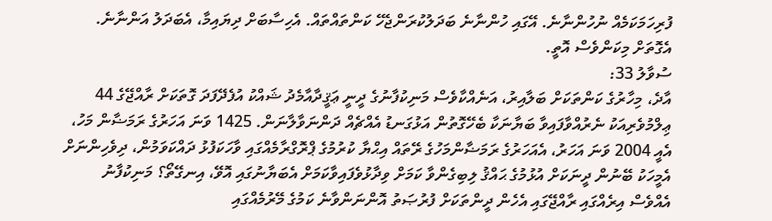ފުރިހަމަކަމެއް ނުހުންނާނެ. އޭގައި ހުންނާނެ ބަދަލުކުރަންޖެހޭ ކަންތައްތައް. އެހިސާބަށް ދިޔައިމާ، އެބަދަލު އަންނާނެ. އެގޮތަށް މިކަންވެސް އޮތީ.
ސުވާލު 33:
އާދެ، މިހާރުގެ ކަންތަކަށް ބަލާއިރު، އަނެއްކާވެސް މަނިކުފާނުގެ ދީނީ ޢަޤީދާއާމެދު ޝައްކު އުފެދޭފަދަ ގޮތަކަށް ރާއްޖޭގެ 44 ޢިލްމުވެރިއަކު ނެރުއްވާފައިވާ ބަޔާނަކާ ބެހޭގޮތުން އަޅުގަނޑު އެއްޗެއް ދަންނަވާލާނަން. 1425 ވަނަ އަހަރުގެ ރަމަޟާން މަހު، އެއީ 2004 ވަނަ އަހަރު، އެއަހަރުގެ ރަމަޟާންމަހުގެ ރޭތައް އިޙްޔާ ކުރުމުގެ ޕްރޮގްރާމެއްގައި ވާހަކަފުޅު ދައްކަވަމުން، ދިވެހިންނަށް އެމީހަކު ބޭނުން ދީނަކަށް އުޅުމުގެ ޙައްޤު ލިބިގެންވާ ކަމަށް ވިދާޅުވެފައިވާކަމަށް އެބަޔާނުގައި އޮވޭ، އިނގޭތޯ؟ މަނިކުފާނު އެއްވެސް އިރެއްގައި ރާއްޖޭގައި އެހެން ދީންތަކަށް ފުރުޞަތު އޮންނަންވާނެ ކަމުގެ މޭރުމެއްގައި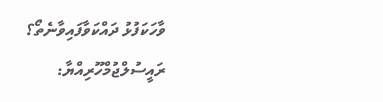ވާހަކަފުޅު ދައްކަވާފައިވާނެތޯ؟
ރައީސުލްޖުމްހޫރިއްޔާ: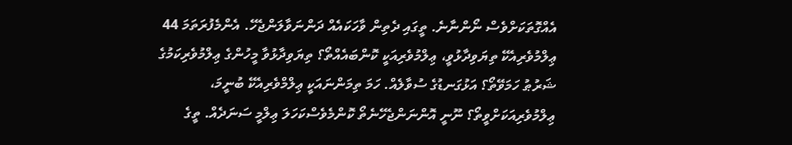އެއްގޮތަކަށްވެސް ނޯންނާނެ. ތީގައި ދެތިން ވާހަކައެއް ދަންނަވާލަންޖެހޭ. އެންމެފުރަތަމަ 44 ޢިލްމުވެރިއެކޭ ތިޔަވިދާޅުވީ، ޢިލްމުވެރިއަކީ ކޮންބައެއްތޯ؟ ތިޔަވިދާޅުވާ މީހުންގެ ޢިލްމުވެރިކަމުގެ ޝަރުޠު ހަމަވޭތޯ؟ އަޅުގަނޑުގެ ސުވާލެއް. ހަމަ ތިމަންނައަކީ ޢިލްމްވެރިއެކޭ ބުނީމަ، ޢިލްމުވެރިއަކަށްވީތޯ؟ ނޫނީ އޮންނަންޖެހޭނެތޯ ކޮންމެވެސްކަހަލަ ޢިލްމީ ސަނަދެއް. ތީގެ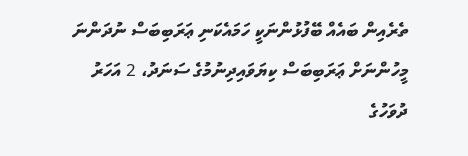ތެރެއިން ބައެއް ބޭފުޅުންނަކީ ހަމައެކަނި ޢަރަބިބަސް ނުދަންނަ މީހުންނަށް ޢަރަބިބަސް ކިޔަވައިދިނުމުގެ ސަނަދު، 2 އަހަރު ދުވަހުގެ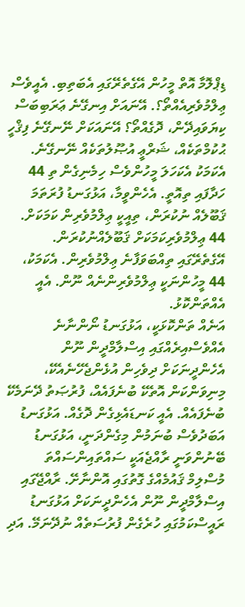ޑިޕްލޮމާ އޮތް މީހުން އޭގެތެރޭގައި އެބަތިބި. އެއީވެސް ޢިލްމުވެރިއެއްތޯ؟. އޭނައަށް އިނގޭނެ ޢަރަބިބަސް ކިޔަވައިދޭން، ދޮގެއްތޯ؟ އޭނައަކަށް ނޭނގޭނެ ފިޤްހީ ޙުކުމްތަކެއް، ޝަރްޢީ އުޞޫލުތަކެއް ނޭނގޭނެ. އެކަމަކު އެކަހަލަ މީހުންވެސް ހިމެނިގެން ތި 44  ހަދާފައި ތިއޮތީ. އެހެންވީމާ، އަޅުގަނޑު ފުރަތަމަ ޤަބޫލެއް ނުކުރަން، ތިއީކީ ޢިލްމުވެރިން ކަމަކަށް. 44 ޢިލްމުވެރިކަމަކަށް ޤަބޫލެއްނުކުރަން. އޭގެތެރޭގައި ތިއްބަވަފާނެ ޢިލްމުވެރިން. އެކަމަކު، 44 މީހުންނަކީ ޢިލްމުވެރިންނެއް ނޫން. އެއީ އެއްތަންކޮޅު.
އަނެއް ތަންކޮޅަކީ، އަޅުގަނޑު ނޯންނާނެ އެއްވެސްއިރެއްގައި އިސްލާމްދީން ނޫން އެހެންދީނަކަށް ދިވެހިން އުޅެންޖެހޭނެއެކޭ، މިނިވަންކަން އޮތެކޭ ބުނެފައެއް، ފުރުޞަތު ދޭނަމެކޭ ބުނެފައެއް. އެއީ ކަނޑައެޅިގެން ދޮގެއް. އަޅުގަނޑު އަބަދުވެސް ބުނަމުން މިގެންދަނީ، އަޅުގަނޑު ބޭނުންވަނީ ރާއްޖެއަކީ ސައްތައިންސައްތަ މުސްލިމް ޤައުމެއްގެ ގޮތުގައި އޮންނާށޭ. ރާއްޖޭގައި އިސްލާމްދީން ނޫން އެހެންދީނަކަށް އަޅުގަނޑު ރައީސްކަމުގައި ހުރެގެން ފުރުސަތެއް ނުދޭނަމޭ. އަދި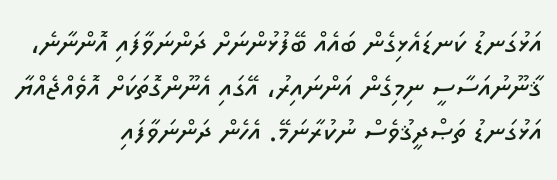އަޅުގަނޑު ކަނޑައެޅިގެން ބައެއް ބޭފުޅުންނަށް ދަންނަވާފައި އޮންނާނެ، ޤާނޫނުއަސާސީ ނިމިގެން އަންނައިރު، އޭގައި އެނޫންގޮތަކަށް އޮވެއްޖެއްޔާ އަޅުގަނޑު ތަޞްދީޤުވެސް ނުކުރާނަމޭ. އެހެން ދަންނަވާފައި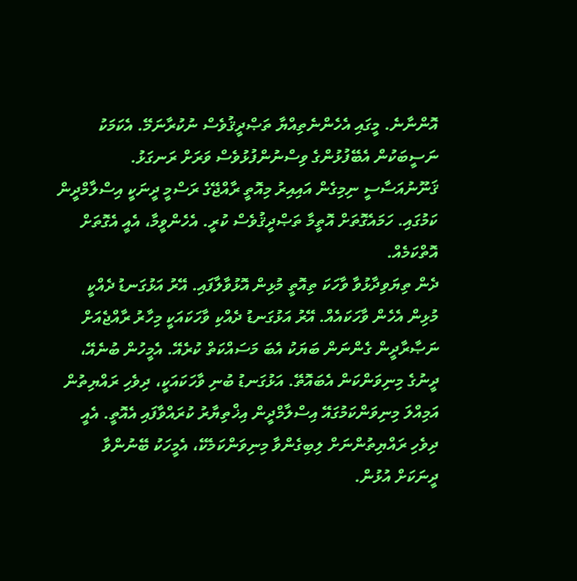އޮންނާނެ. މީގައި އެހެންނެތިއްޔާ ތަޞްދީޤުވެސް ނުކުރާނަމޭ. އެކަމަކު ނަސީބަކުން އެބޭފުޅުންގެ ވިސްނުންފުޅުވެސް ވަރަށް ރަނގަޅު. ޤަނޫނުއަސާސީ ނިމިގެން އައިއިރު މިއޮތީ ރާއްޖޭގެ ރަސްމީ ދީނަކީ އިސްލާމްދީން ކަމުގައި. ހަމައެގޮތަށް އޮތީމާ ތަޞްދީޤުވެސް ކުރީ. އެހެންވީމާ، އެއީ އެގޮތަށް އޮތްކަމެއް.
ދެން ތިޔަވިދާޅުވާ ވާހަކަ ތިއޮތީ މުޅިން އޮޅުވާލާފައި. އޭރު އަޅުގަނޑު ދެއްކީ މުޅިން އެހެން ވާހަކައެއް. އޭރު އަޅުގަނޑު ދެއްކި ވާހަކައަކީ މިހާރު ރާއްޖެއަށް ނަޞާރާދީން ގެންނަން ބަޔަކު އެބަ މަސައްކަތް ކުރެއޭ. އެމީހުން ބުނެއޭ، ދީނުގެ މިނިވަންކަން އެބައޮތޭ. އަޅުގަނޑު ބުނި ވާހަކައަކީ، ދިވެހި ރައްޔިތުން އަމިއްލަ މިނިވަންކަމުގައޭ އިސްލާމްދީން އިޚްތިޔާރު ކުރައްވާފައި އެއޮތީ. އެއީ ދިވެހި ރައްޔިތުންނަށް ލިބިގެންވާ މިނިވަންކަމެކޭ، އެމީހަކު ބޭނުންވާ ދީނަކަށް އުޅުން.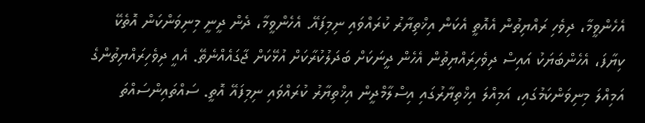އެހެންވީމާ، ދިވެހި ރައްޔިތުން އެއޮތީ އެކަން އިޚްތިޔާރު ކުރައްވައި ނިމިފައޭ. އެހެންވީމާ، ދެން ދީނީ މިނިވަންކަން އޮތެކޭ ކިޔާފަ، އެހެންބަޔަކު އައިސް ދިވެހިރައްޔިތުން އެހެން ދީނަކަށް ބަދަލުކުރާކަށް އުޅޭކަށް ޖާގައެއްނެތޭ. އެއީ ދިވެހިރައްޔިތުންގެ އަމިއްލަ މިނިވަންކަމުގައި، އަމިއްލަ އިޚްތިޔާރުގައި އިސްލާމްދީން އިޚްތިޔާރު ކުރައްވައި ނިމިފައޭ އޮތީ. ސައްތައިންސައްތަ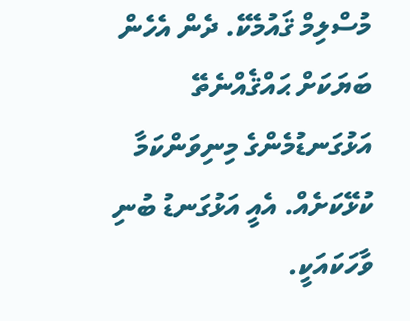މުސްލިމް ޤައުމެކޭ. ދެން އެހެން ބަޔަކަށް ޙައްޤެއްނެތޭ އަޅުގަނޑުމެންގެ މިނިވަންކަމާ ކުޅޭކަށެއް. އެއީ އަޅުގަނޑު ބުނި ވާހަކައަކީ.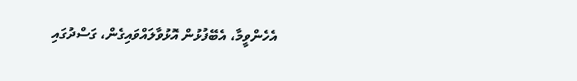އެހެންވީމާ، އެބޭފުޅުން އޮޅުވާލައްވައިގެން، ގަސްދުގައި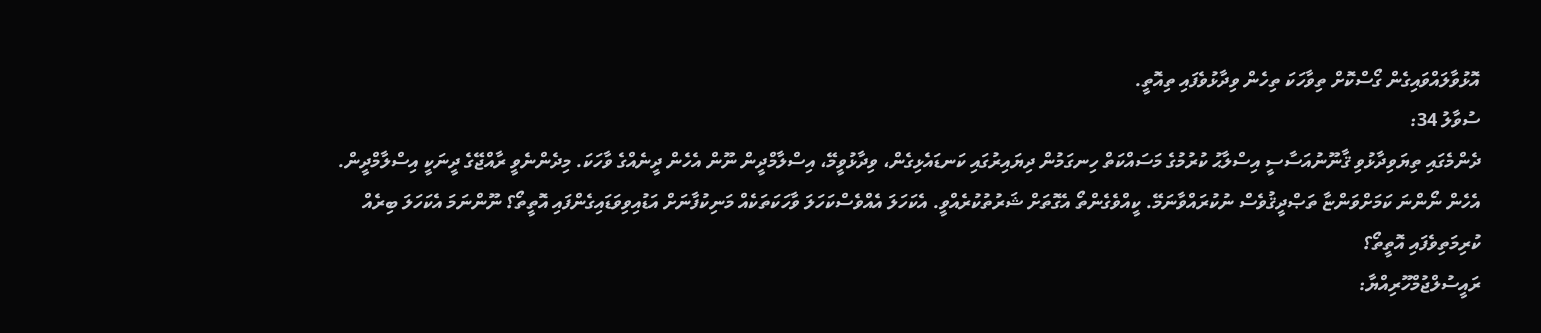އޮޅުވާލައްވައިގެން ގޯސްކޮށް ތިވާހަކަ ތިހެން ވިދާޅުވެފައި ތިއޮތީ.
ސުވާލު 34:
ދެންމެގައި ތިޔަވިދާޅުވި ޤާނޫނުއަސާސީ އިސްލާޙު ކުރުމުގެ މަސައްކަތް ހިނގަމުން ދިޔައިރުގައި ކަނޑައެޅިގެން، ވިދާޅުވީމޭ، އިސްލާމްދީން ނޫން އެހެން ދީނެއްގެ ވާހަކަ. މިދެންނެވީ ރާއްޖޭގެ ދީނަކީ އިސްލާމްދީން. އެހެން ނޯންނަ ކަމަށްވަންޏާ ތަޞްދީޤުވެސް ނުކުރައްވާނަމޭ. ކީއްވެގެންތޯ އެގޮތަށް ޝަރުތުކުރެއްވީ. އެކަހަލަ އެއްވެސްކަހަލަ ވާހަކަތަކެއް މަނިކުފާނަށް އަޑުއިވިވަޑައިގެންފައި އޮތީތޯ؟ ނޫންނަމަ އެކަހަލަ ބިރެއް ކުރިމަތިވެފައި އޮތީތޯ؟
ރައީސުލްޖުމްހޫރިއްޔާ: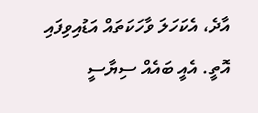އާދެ، އެކަހަލަ ވާހަކަތައް އަޑުއިވިފައި އޮތީ. އެއީ ބައެއް ސިޔާސީ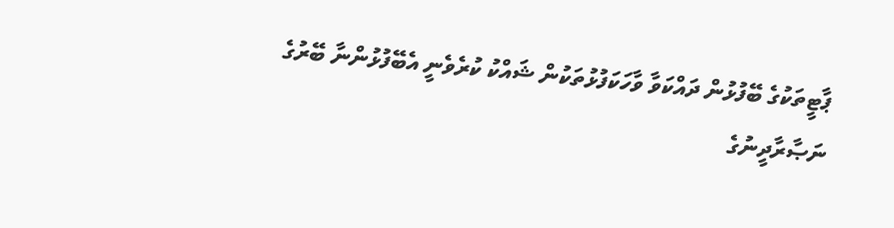ޕާޓީތަކުގެ ބޭފުޅުން ދައްކަވާ ވާހަކަފުޅުތަކުން ޝައްކު ކުރެވެނީ އެބޭފުޅުންނާ ބޭރުގެ ނަޞާރާދީނުގެ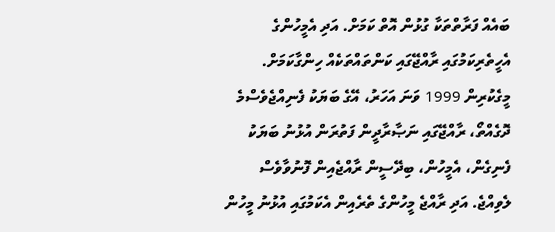ބައެއް ފަރާތްތަކާ ގުޅުން އޮތް ކަމަށް. އަދި އެމީހުންގެ އެހީތެރިކަމުގައި ރާއްޖޭގައި ކަންތައްތަކެއް ހިންގާކަމަށް. މީގެކުރިން 1999 ވަނަ އަހަރު، އޭގެ ބަޔަކު ފެނިއްޖެވެސްމެ ދޮގެއްތޯ، ރާއްޖޭގައި ނަޞާރާދީން ފަތުރަން އުޅުނު ބަޔަކު ފެނިގެން، އެމީހުން، ބިދޭސީން ރާއްޖެއިން ފޮނުވާވެސް ލެވިއްޖެ. އަދި ރާއްޖެ މީހުންގެ ތެރެއިން އެކަމުގައި އުޅުނު މީހުން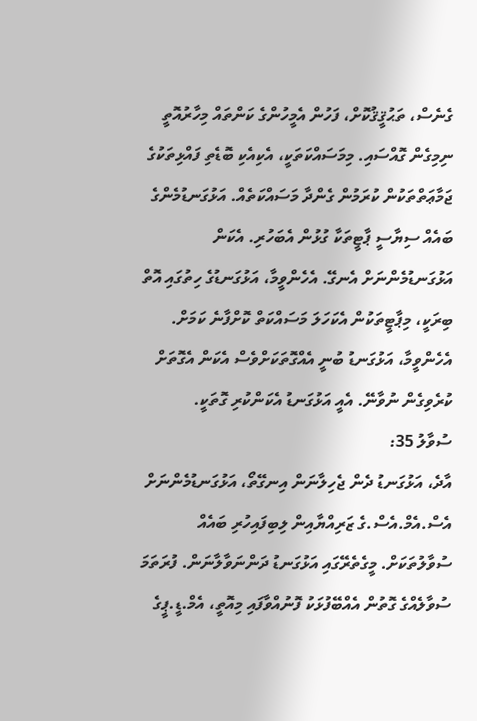ގެނެސް، ތަޙުޤީޤުކޮށް، ފަހުން އެމީހުންގެ ކަންތައް މިހާރުއޮތީ ނިމިގެން ގޮއްސައި. މިމަސައްކަތަކީ، އެކިއެކި ބޮޑެތި ފައްޅިތަކުގެ ޖަމާޢަތްތަކުން ކުރަމުން ގެންދާ މަސައްކަތެއް. އަޅުގަނޑުމެންގެ ބައެއް ސިޔާސީ ޕާޓީތަކާ ގުޅުން އެބަހުރި. އެކަން އަޅުގަނޑުމެންނަށް އެނގޭ. އެހެންވީމާ، އަޅުގަނޑުގެ ހިތުގައި އޮތް ބިރަކީ، މިޕާޓީތަކުން އެކަހަލަ މަސައްކަތް ކޮށްފާނެ ކަމަށް. އެހެންވީމާ، އަޅުގަނޑު ބުނީ އެއްގޮތަކަށްވެސް އެކަން އެގޮތަށް ކުރެވިގެން ނުވާނޭ. އެއީ އަޅުގަނޑު އެކަންކުރި ގޮތަކީ.
ސުވާލު 35:
އާދެ، އަޅުގަނޑު ދެން ޖެހިލާނަން އިނގޭތޯ، އަޅުގަނޑުމެންނަށް އެސް.އެމް.އެސް.ގެ ޒަރިއްޔާއިން ލިބިފައިހުރި ބައެއް ސުވާލުތަކަށް. މީގެތެރޭގައި އަޅުގަނޑު ދަންނަވާލާނަން. ފުރަތަމަ ސުވާލެއްގެ ގޮތުން އެއްބޭފުޅަކު ފޮނުއްވާފައި މިއޮތީ، އެމް.ޑީ.ޕީގެ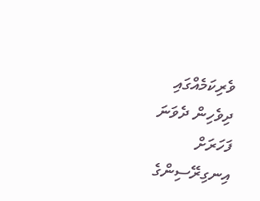ވެރިކަމެއްގައި ދިވެހިން ދެވަނަ ފަހަރަށް އިނގިރޭސިންގެ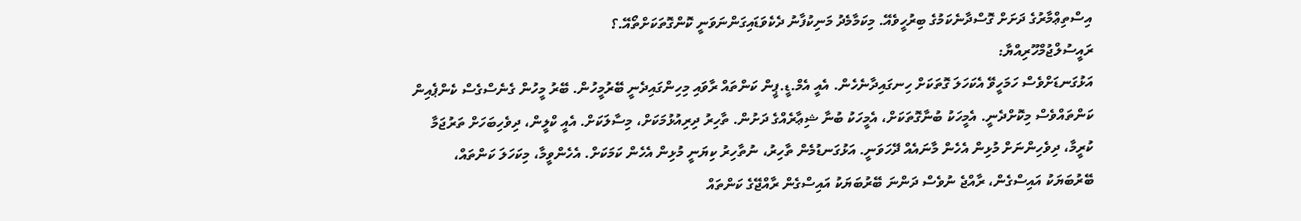އިސްތިޢްމާރުގެ ދަށަށް ގޮސްދާނެކަމުގެ ބިރުހީވެއޭ. މިކަމާމެދު މަނިކުފާނު ދެކެވަޑައިގަންނަވަނީ ކޮންގޮތަކަށްތޯއޭ.؟
ރައީސުލްޖުމްހޫރިއްޔާ:
އަޅުގަނޑަށްވެސް ހަމަހީވޭ އެކަހަލަ ގޮތަކަށް ހިނގައިދާނެހެން. އެއީ އެމް.ޑީ.ޕީން ކަންތައް ރާވައި މިހިންގައިދެނީ ބޭރުމީހުން. ބޭރު މީހުން ގެނެސްގެސް ކެންޕެއިން ކަންތައްވެސް މިކޮށްދެނީ. އެމީހަކު ބުނާގޮތަކަށް، އެމީހަކު ބުނާ ޝިޢާރެއްގެ ދަށުން. ތާހިރު ދިރިއުޅުމަކަށް، މިސާލަކަށް. އެއީ ކްލީން، ދިވެހިބަހަށް ތަރުޖަމާ ކުރީމާ، ދިވެހިންނަށް މުޅިން އެހެން މާނައެއް ދޭހަވަނީ. އަޅުގަނޑުމެން ތާހިރު، ނުތާހިރު ކިޔަނީ މުޅިން އެހެން ކަމަކަށް. އެހެންވީމާ، މިކަހަލަ ކަންތައް، ބޭރުބަޔަކު އައިސްގެން، ރާއްޖެ ނުވެސް ދަންނަ ބޭރުބަޔަކު އައިސްގެން ރާއްޖޭގެ ކަންތައް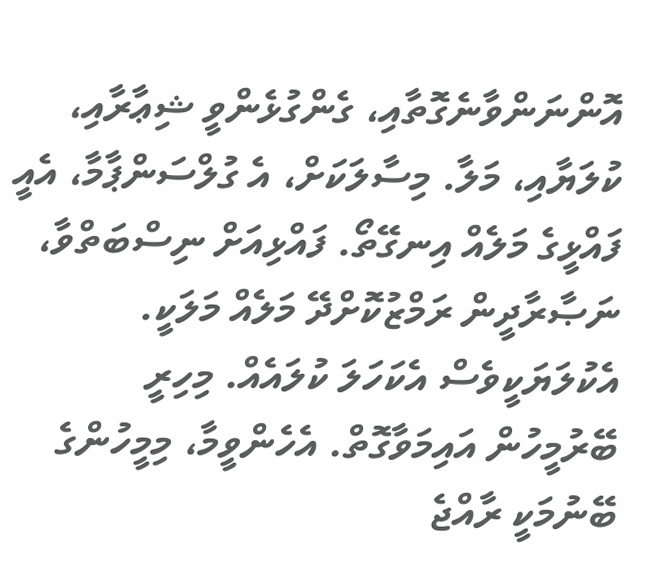އޮންނަންވާނެގޮތާއި، ގެންގުޅެންވީ ޝިޢާރާއި، ކުލަޔާއި، މަލާ. މިސާލަކަށް، އެ ގުލްސަންޕާމާ، އެއީ ފައްޅީގެ މަލެއް އިނގޭތޯ. ފައްޅިއަށް ނިސްބަތްވާ، ނަޞާރާދީން ރަމްޒުކޮށްދޭ މަލެއް މަލަކީ. އެކުލަޔަކީވެސް އެކަހަލަ ކުލައެއް. މިހިރީ ބޭރުމީހުން އައިމަވާގޮތް. އެހެންވީމާ، މިމީހުންގެ ބޭނުމަކީ ރާއްޖެ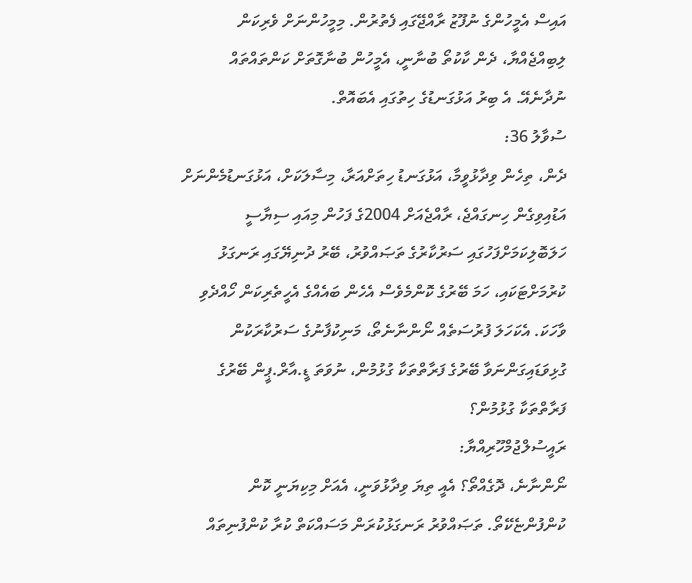އައިސް އެމީހުންގެ ނުފޫޒު ރާއްޖޭގައި ފެތުރުން. މިމީހުންނަށް ވެރިކަން ލިބިއްޖެއްޔާ، ދެން ކާކުތޯ ބުނާނީ، އެމީހުން ބުނާގޮތަށް ކަންތައްތައް ނުދާނެއޭ. އެ ބިރު އަޅުގަނޑުގެ ހިތުގައި އެބައޮތް.
ސުވާލު 36:
ދެން، ތިހެން ވިދާޅުވީމާ، އަޅުގަނޑު ހިތަށްއަރާ، މިސާލަކަށް، އަޅުގަނޑުމެންނަށް އަޑުއިވިގެން ހިނގައްޖެ، ރާއްޖެއަށް 2004ގެ ފަހުން މިއައި ސިޔާސީ ހަލަބޮލިކަމަށްފަހުގައި ސަރުކާރުގެ ތަޞައްވުރު، ބޭރު ދުނިޔޭގައި ރަނގަޅު ކުރުމަށްޓަކައި، ހަމަ ބޭރުގެ ކޮންމެވެސް އެހެން ބައެއްގެ އެހީތެރިކަން ހޯއްދެވި ވާހަކަ. އެކަހަލަ ފުރުސަތެއް ނޯންނާނެތޯ، މަނިކުފާނުގެ ސަރުކާރަކުން ގުޅިވަޑައިގަންނަވާ ބޭރުގެ ފަރާތްތަކާ ގުޅުމުން، ނުވަތަ ޑީ.އާރް.ޕީން ބޭރުގެ ފަރާތްތަކާ ގުޅުމުން؟
ރައީސުލްޖުމްހޫރިއްޔާ:
ނޯންނާނެ، ދޮގެއްތޯ؟ އެއީ ތިޔަ ވިދާޅުވަނީ، އެއަށް މިކިޔަނީ ކޮން ކުންފުންޏެކޭތޯ. ތަޞައްވުރު ރަނގަޅުކުރަން މަސައްކަތް ކުރާ ކުންފުނިތައް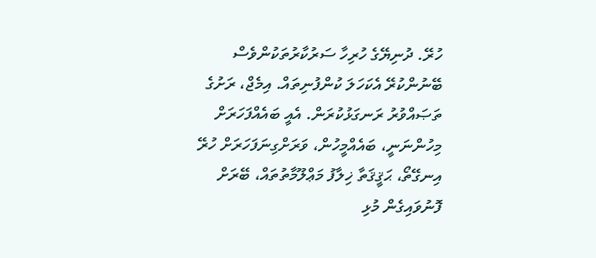ހުރޭ. ދުނިޔޭގެ ހުރިހާ ސަރުކާރުތަކުންވެސް ބޭނުންކުރޭ އެކަހަލަ ކުންފުނިތައް. އިމެޖް، ރަށުގެ ތަޞައްވުރު ރަނގަޅުކުރަން. އެއީ ބައެއްފަހަރަށް މިހުންނަނީ، ބައެއްމީހުން، ވަރަށްގިނަފަހަރަށް ހުރޭ އިނގޭތޯ، ޙަޤީޤަތާ ޚިލާފު މަޢްލޫމާތުތައް، ބޭރަށް ފޮނުވައިގެން މުޅި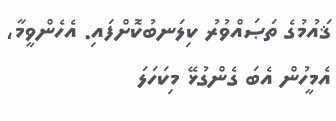ޤައުމުގެ ތަޞައްވުރު ކިލަނބުކޮށްފައި. އެހެންވީމާ، އެމީހުން އެބަ ގެންގުޅޭ މިކަހަލަ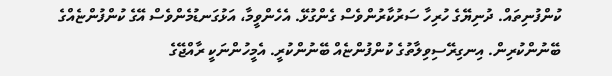ކުންފުނިތައް. ދުނިޔޭގެ ހުރިހާ ސަރުކާރުންވެސް ގެންގުޅޭ. އެހެންވީމާ، އަޅުގަނޑުމެންވެސް އޭގެ ކުންފުންޏެއްގެ ބޭނުންކުރިން. އިނގިރޭސިވިލާތުގެ ކުންފުންޏެއް ބޭނުންކުރީ. އެމީހުންނަކީ ރާއްޖޭގެ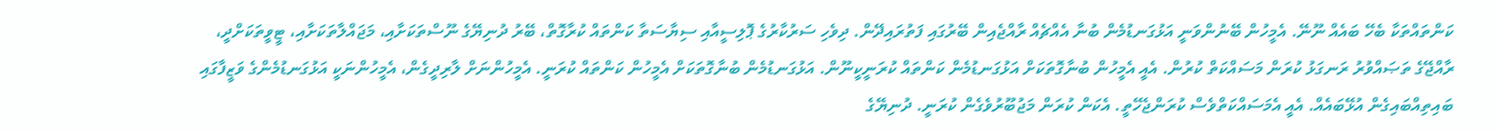ކަންތައްތަކާ ބެހޭ ބައެއް ނޫނޭ. އެމީހުން ބޭނުންވަނީ އަޅުގަނޑުމެން ބުނާ އެއްޗެއް ރާއްޖެއިން ބޭރުގައި ފަތުރައިދޭން. ދިވެހި ސަރުކާރުގެ ޕޮލިސީއާއި ސިޔާސަތާ ކަންތައް ކުރާގޮތް، ބޭރު ދުނިޔޭގެ ނޫސްތަކަށާއި، މަޖައްލާތަކަށާއި، ޓީވީތަކަށްދީ، ރާއްޖޭގެ ތަޞައްވުރު ރަނގަޅު ކުރަން މަސައްކަތް ކުރުން. އެއީ އެމީހުން ބުނާގޮތަކަށް އަޅުގަނޑުމެން ކަންތައް ކުރަނީކީނޫން. އަޅުގަނޑުމެން ބުނާގޮތަކަށް އެމީހުން ކަންތައް ކުރަނީ. އެމީހުންނަށް ލާރިދީގެން، އެމީހުންނަކީ އަޅުގަނޑުމެންގެ ވަޒީފާގައި ބައިތިއްބައިގެން އުޅޭބައެއް. އެއީ އެމަސައްކަތްވެސް ކުރަންޖެހޭތީ. އެކަން ކުރަން މަޖުބޫރުވެގެން ކުރަނީ. ދުނިޔޭގެ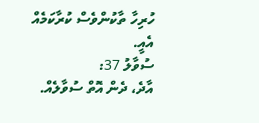ހުރިހާ ތާކުންވެސް ކުރާކަމެއް އެއީ.
ސުވާލު 37:
އާދެ، ދެން އޮތް ސުވާލެއް.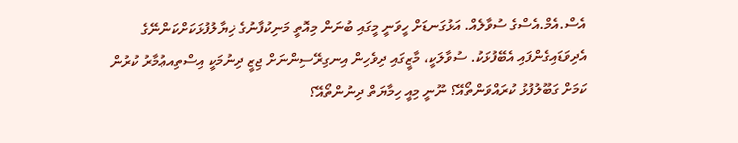އެސް.އެމް.އެސްގެ ސުވާލެއް. އަޅުގަނޑަށް ހީވަނީ މީގައި ބުނަން މިއޮތީ މަނިކުފާނުގެ ޚިޔާލުފުޅަކަށްކަންނޭގެ އެދިވަޑައިގެންފައި އެބޭފުޅަކު. ސުވާލަކީ، މާޒީގައި ދިވެހިން އިނގިރޭސިންނަށް ޖިޒީ ދިނުމަކީ އިސްތިއޢުމާރު ކުރުން ކަމަށް ގަބޫލުފުޅު ކުރައްވަންތޯއޭ؟ ނޫނީ މިއީ ހިމާޔަތް ދިނުންތޯއޭ؟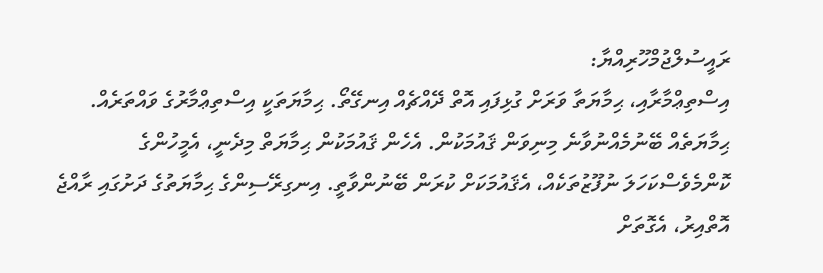ރައީސުލްޖުމްހޫރިއްޔާ:
އިސްތިޢްމާރާއި، ޙިމާޔަތާ ވަރަށް ގުޅިފައި އޮތް ދޭއްޗެއް އިނގޭތޯ. ޙިމާޔަތަކީ އިސްތިޢްމާރުގެ ވައްތަރެއް. ޙިމާޔަތެއް ބޭނުމެއްނުވާނެ މިނިވަން ޤައުމަކުން. އެހެން ޤައުމަކުން ޙިމާޔަތް މިދެނީ، އެމީހުންގެ ކޮންމެވެސްކަހަލަ ނުފޫޒުތަކެއް، އެޤައުމަކަށް ކުރަން ބޭނުންވާތީ. އިނގިރޭސިންގެ ޙިމާޔަތުގެ ދަށުގައި ރާއްޖެ އޮތްއިރު، އެގޮތަށް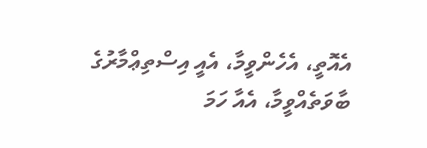އެއޮތީ، އެހެންވީމާ، އެއީ އިސްތިޢްމާރުގެ ބާވަތެއްވީމާ، އެއާ ހަމަ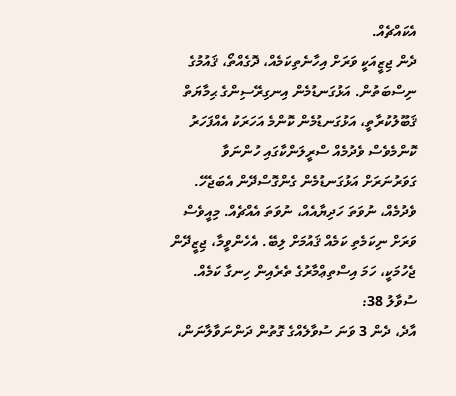އެކައްޗެއް.
ދެން ޖިޒީއަކީ ވަރަށް އިހާނެތިކަމެއް، ދޮގެއްތޯ، ޤައުމުގެ ނިސްބަތުން. އަޅުގަނޑުމެން އިނގިރޭސިންގެ ޙިމާޔަތް ޤަބޫލުކުރާތީ، އަޅުގަނޑުމެން ކޮންމެ އަހަރަކު އެއްފަހަރު ކޮންމެވެސް ވެދުމެއް ސްރީލަންކާގައި ހުންނަވާ ގަވަރުނަރަށް އަޅުގަނޑުމެން ގެންގޮސްދޭން އެބަޖެހޭ. ވެދުމެއް، ނުވަތަ ހަދިޔާއެއް، ނުވަތަ އެއްޗެއް. މިއީވެސް ވަރަށް ނިކަމެތި ކަމެއް ޤައުމަށް ލިބޭ. އެހެންވީމާ، ޖިޒީދޭން ޖެހުމަކީ، ހަމަ އިސްތިޢްމާރުގެ ތެރެއިން ހިނގާ ކަމެއް.
ސުވާލު 38:
އާދެ، ދެން 3 ވަނަ ސުވާލެއްގެ ގޮތުން ދަންނަވާލާނަން،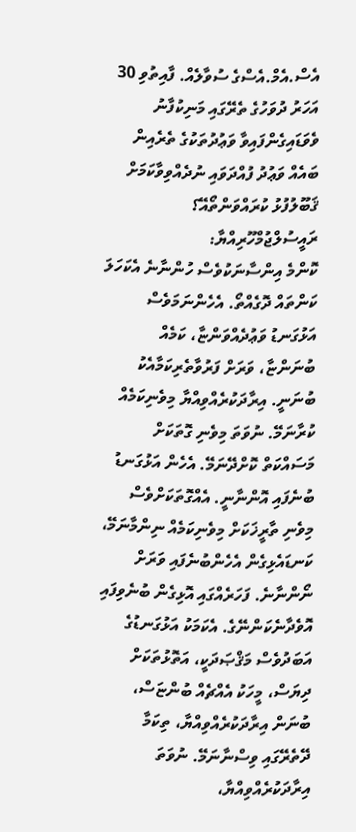އެސް.އެމް.އެސްގެ ސުވާލެއް. ފާއިތުވި 30 އަހަރު ދުވަހުގެ ތެރޭގައި މަނިކުފާނު ވެވަޑައިގެންފައިވާ ވަޢުދުތަކުގެ ތެރެއިން ބައެއް ވަޢުދު ފުއްދަވައި ނުދެއްވިވާކަމަށް ޤަބޫލުފުޅު ކުރައްވަންތޯއޭ؟
ރައީސުލްޖުމްހޫރިއްޔާ:
ކޮންމެ އިންސާނަކުވެސް ހުންނާނެ އެކަހަލަ ކަންތައް ދޮގެއްތޯ. އެހެންނަމަވެސް އަޅުގަނޑު ވަޢުދެއްވަންޏާ، ކަމެއް ބުނަންޏާ، ވަރަށް ފަރުވާތެރިކަމާއެކު ބުނަނީ. އިރާދަކުރެއްވިއްޔާ މިވެނިކަމެއް ކުރާނަމޭ. ނުވަތަ މިވެނި ގޮތަކަށް މަސައްކަތް ކޮށްދޭނަމޭ. އެހެން އަޅުގަނޑު ބުނެފައި އޮންނާނީ. އެއްގޮތަކަށްވެސް މިވެނި ތާރީޚަކަށް މިވެނިކަމެއް ނިންމާނަމޭ، ކަނޑައެޅިގެން އެހެންބުނެފައި ވަރަށް ނޯންނާނެ. ފަހަރެއްގައި އޮޅިގެން ބުނެވިފައި އޮވެދާނެކަންނޭގެ. އެކަމަކު އަޅުގަނޑުގެ އަބަދުވެސް މަޤްޞަދަކީ، އަތޮޅުތަކަށް ދިޔަސް، މީހަކު އެއްޗެއް ބުންޏަސް، ބުނަން އިރާދަކުރެއްވިއްޔާ، ތިކަމާ ދޭތެރޭގައި ވިސްނާނަމޭ. ނުވަތަ އިރާދަކުރެއްވިއްޔާ،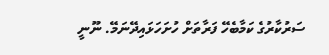ސަރުކާރުގެ ކަމާބެހޭ ފަރާތަށް ހުށަހަޅައިދޭނަމޭ. ނޫނީ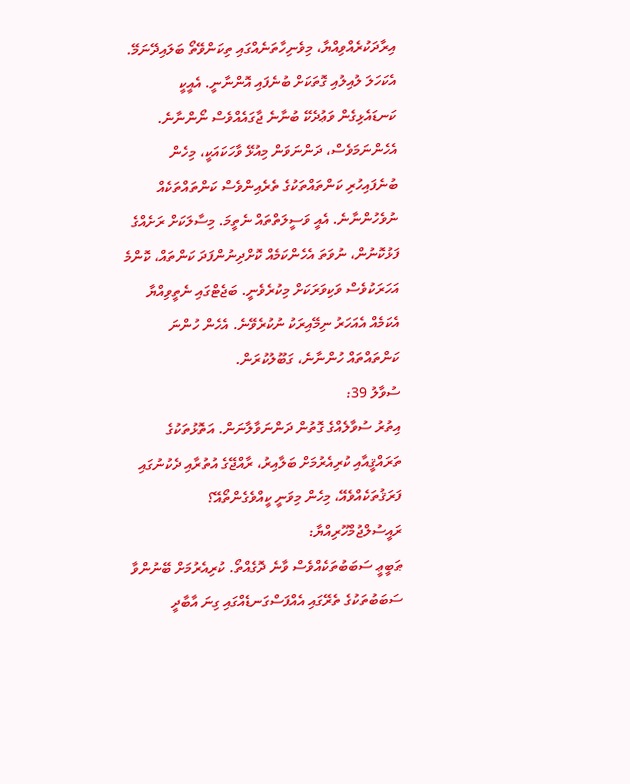އިރާދަކުރެއްވިއްޔާ، މިވެނިހާތަނެއްގައި ތިކަންވޭތޯ ބަލައިދޭނަމޭ. އެކަހަލަ ލުއިލުއި ގޮތަކަށް ބުނެފައި އޮންނާނީ. އެއީކީ ކަނޑައެޅިގެން ވަޢުދެކޭ ބުނާނެ ޖާގައެއްވެސް ނޯންނާނެ. އެހެންނަމަވެސް، ދަންނަވަން މިއުޅޭ ވާހަކައަކީ، މިހެން ބުނެފައިހުރި ކަންތައްތަކުގެ ތެރެއިންވެސް ކަންތައްތަކެއް ނުވެހުންނާނެ. އެއީ ވަސީލަތްތައް ނެތީމަ. މިސާލަކަށް ރަށެއްގެ ފަޅުކޮނުން، ނުވަތަ އެހެންކަމެއް ކޮށްދިނުންފަދަ ކަންތައް، ކޮންމެ އަހަރަކުވެސް ވަކިވަރަކަށް މިކުރެވެނީ. ބަޖެޓްގައި ނެތީވިއްޔާ އެކަމެއް އެއަހަރު ނިމޭއިރަކު ނުކުރެވޭނެ. އެހެން ހުންނަ ކަންތައްތައް ހުންނާނެ، ގަބޫލުކުރަން.
ސުވާލު 39:
އިތުރު ސުވާލެއްގެ ގޮތުން ދަންނަވާލާނަން. އަތޮޅުތަކުގެ ތަރައްޤީއާއި ކުރިއެރުމަށް ބަލާއިރު، ރާއްޖޭގެ އުތުރާއި ދެކުނުގައި ފަރަޤުތަކެއްވެއޭ، މިހެން މިވަނީ ކީއްވެގެންތޯއޭ؟
ރައީސުލްޖުމްހޫރިއްޔާ:
ޠަބީޢީ ސަބަބުތަކެއްވެސް ވާނެ ދޮގެއްތޯ. ކުރިއެރުމަށް ބޭނުންވާ ސަބަބުތަކުގެ ތެރޭގައި އެއްފަސްގަނޑެއްގައި ގިނަ އާބާދީ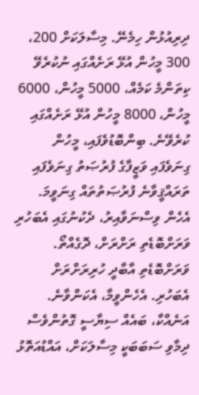ދިރިއުޅުން ހިމެނޭ. މިސާލަކަށް 200، 300 މީހުން އުޅޭ ރަށެއްގައި ނުކުރެވޭ ކިތަންމެ ކަމެއް، 5000 މީހުން، 6000 މީހުން، 8000 މީހުން އުޅޭ ރަށެއްގައި ކުރެވޭނެ. ބިންބޮޑުވެފައި، މީހުން ގިނަވެފައި ވަޒީފާގެ ފުރުޞަތު ގިނަވެފައި ތަރައްޤީވާނެ ފުރުޞަތުތައް ގިނަވީމަ. އެހެން ވިސްނަވާއިރު، ދެކުނުގައި އެބަހުރި ވަރަށްބޮޑެތި ރަށްރަށް، ދޮގެއްތޯ. ވަރަށްބޮޑެތި އާބާދީ ހުރިރަށްރަށް އެބަހުރި. އެހެންވީމާ، އެކަންވާނެ. އަނެއްކާ، ބައެއް ސިޔާސީ ގޮތުންވެސް ދިމާވި ސަބަބަކީ މިސާލަކަށް، އައްޑުއަތޮޅު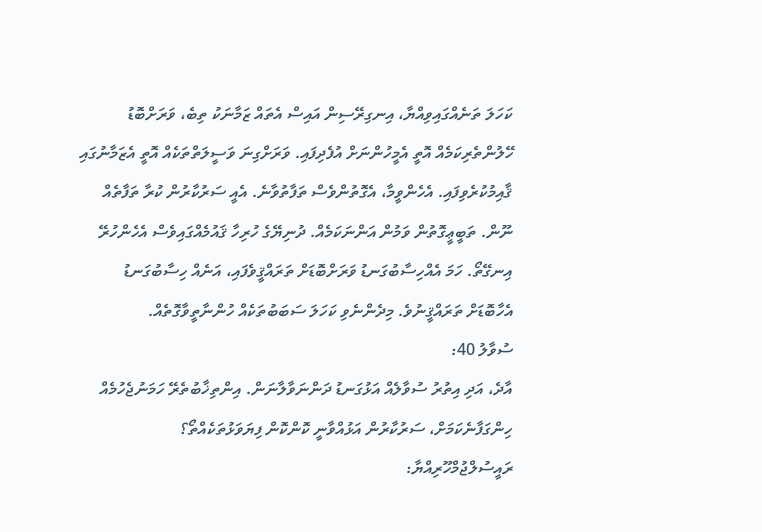ކަހަލަ ތަނެއްގައިވިއްޔާ، އިނގިރޭސިން އައިސް އެތައް ޒަމާނަކު ތިބެ، ވަރަށްބޮޑު ހޭލުންތެރިކަމެއް އޮތީ އެމީހުންނަށް އުފެދިފައި. ވަރަށްގިނަ ވަސީލަތްތަކެއް އޮތީ އެޒަމާނުގައި ޤާއިމުކުރެވިފައި. އެހެންވީމާ، އެގޮތުންވެސް ތަފާތުވާނެ. އެއީ ސަރުކާރުން ކުރާ ތަފާތެއް ނޫން. ތަބީޢީގޮތުން ވަމުން އަންނަކަމެއް. ދުނިޔޭގެ ހުރިހާ ޤައުމެއްގައިވެސް އެހެންހުރޭ އިނގޭތޯ. ހަމަ އެއްހިސާބުގަނޑު ވަރަށްބޮޑަށް ތަރައްޤީވެފައި، އަނެއް ހިސާބުގަނޑު އެހާބޮޑަށް ތަރައްޤީނުވެ. މިދެންނެވި ކަހަލަ ސަބަބުތަކެއް ހުންނާތީވާގޮތެއް.
ސުވާލު 40:
އާދެ، އަދި އިތުރު ސުވާލެއް އަޅުގަނޑު ދަންނަވާލާނަން. އިންތިޚާބުތެރޭ ހަމަނުޖެހުމެއް ހިންގަފާނެކަމަށް، ސަރުކާރުން އަޅުއްވާނީ ކޮންކޮން ފިޔަވަޅުތަކެއްތޯ؟
ރައީސުލްޖުމްހޫރިއްޔާ: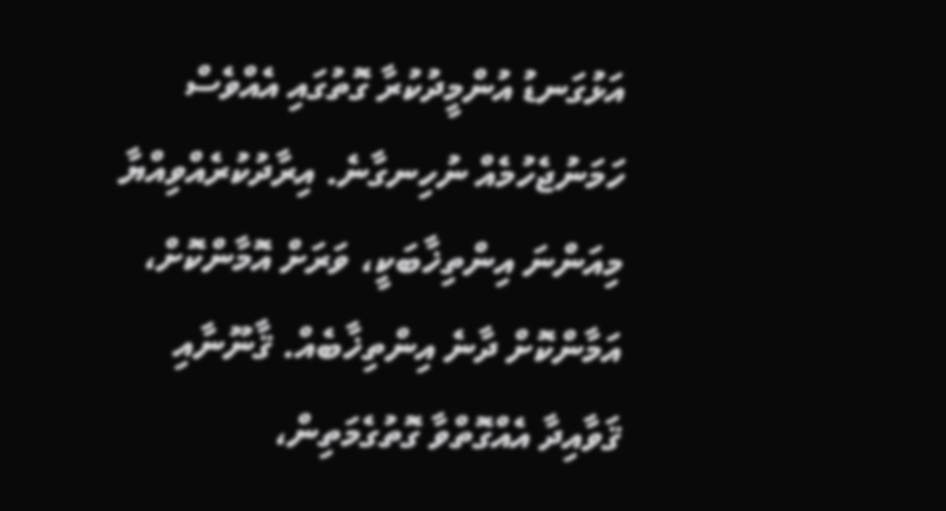އަޅުގަނޑު އުންމީދުކުރާ ގޮތުގައި އެއްވެސް ހަމަނުޖެހުމެއް ނުހިނގާނެ. އިރާދުކުރެއްވިއްޔާ މިއަންނަ އިންތިޚާބަކީ، ވަރަށް އޮމާންކޮށް، އަމާންކޮށް ދާނެ އިންތިޚާބެއް. ޤާނޫނާއި ޤަވާއިދާ އެއްގޮތްވާ ގޮތުގެމަތިން،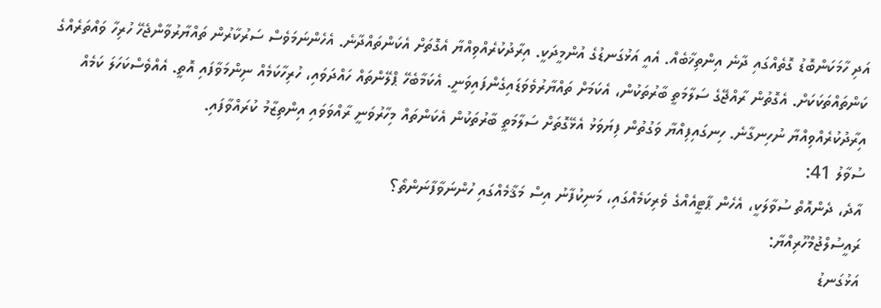އަދި ހާމަކަންބޮޑު ގޮތެއްގައި ދާނެ އިންތިޚާބެއް. އެއީ އަޅުގަނޑުގެ އުންމީދަކީ. އިރާދުކުރެއްވިއްޔާ އެގޮތަށް އެކަންތައްދާނެ. އެހެންނަމަވެސް ސަރުކާރުން ތައްޔާރުވާންޖެހޭ ހުރިހާ ވައްތަރެއްގެ ކަންތައްތަކަކަށް. އެގޮތުން ރާއްޖޭގެ ސަލާމަތީ ބާރުތަކުން، އެކަމަށް ތައްޔާރުވެވަޑައިގެންފައިވަނީ. އެކަމާބެހޭ ޕްލޭންތައް ހައްދަވައި، ހުރިހާކަމެއް ނިންމަވާފައި އޮތީ. އެއްވެސްކަހަލަ ކަމެއް އިރާދުކުރެއްވިއްޔާ ނުހިނގާނެ. ހިނގައިފިއްޔާ ވަގުތުން ފިޔަވަޅު އެޅޭގޮތަށް ސަލާމަތީ ބާރުތަކުން އެކަންތައް މިހާރުވަނީ ރާއްވަވައި އިންތިޒާމު ކުރައްވާފައި.
ސުވާލު 41:
އާދެ، ދެންއޮތް ސުވާލަކީ، އެހެން ޕާޓީއެއްގެ ވެރިކަމެއްގައި، މަނިކުފާނު އިސް މަޤާމެއްގައި ހުންނަވާފާނަންތޯ؟
ރައީސުލްޖުމްހޫރިއްޔާ:
އަޅުގަނޑު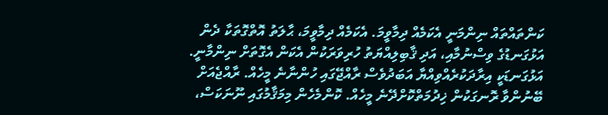ކަންތައްތައް ނިންމަނީ އެކަމެއް ދިމާވީމަ. އެކަމެއް ދިމާވީމަ، ޙާލަތު އޮތްގޮތަކާ ދެން އަޅުގަނޑުގެ ވިސްނުމާއި، އަދި ޤާބިލިއްޔަތު ހުރިވަރަކުން އެކަން އެގޮތަށް ނިންމާނީ. އަޅުގަނޑަކީ އިރާދަކުރެއްވިއްޔާ އަބަދުވެސް ރާއްޖޭގައި ހުންނާނެ މީހެއް. ރާއްޖެއަށް ބޭނުންވާ ރޮނގަކުން ޚިދުމަތްކޮށްދޭނެ މީހެއް. ކޮންމެހެން މިމަޤާމުގައި ނޫނަކަސް،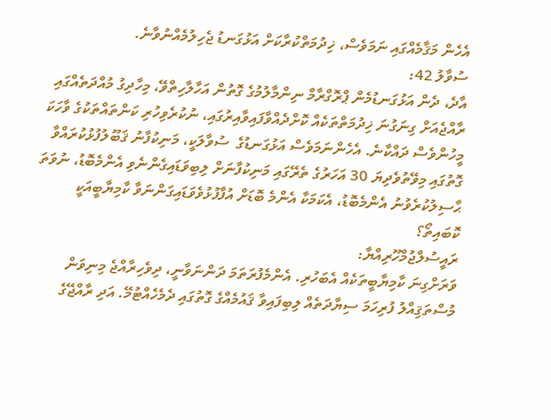އެހެން މަޤާމެއްގައި ނަމަވެސް، ޚިދުމަތްކުރާކަށް އަޅުގަނޑު ޖެހިލުމެއްނުވާނެ.
ސުވާލު 42:
އާދެ، ދެން އަޅުގަނޑުމެން ޕްރޮގްރާމް ނިންމާލުމުގެ ގޮތުން އަހާލާހިތްވޭ، މިހާދިގު މުއްދަތެއްގައި ރާއްޖެއަށް ގިނަގުނަ ޚިދުމަތްތަކެއް ކޮށްދެއްވާފައިވާއިރުގައި، ނުކުރެވިހުރި ކަންތައްތަކުގެ ވާހަކަ މީހުންވެސް ދައްކާނެ. އެހެންނަމަވެސް އަޅުގަނޑުގެ  ސުވާލަކީ، މަނިކުފާނު ޤަބޫލުފުޅުކުރައްވާ ގޮތުގައި މިވޭތުވެދިޔަ 30 އަހަރުގެ ތެރޭގައި މަނިކުފާނަށް ލިބިވަޑައިގެންނެވި އެންމެބޮޑު، ނުވަތަ ޙާސިލުކުރެވުނު އެންމެބޮޑު، އެކަމަކާ އެންމެ ބޮޑަށް އުފާފުޅުވެވަޑައިގަންނަވާ ކާމިޔާބީއަކީ ކޮބައިތޯ؟
ރައީސުލްޖުމްހޫރިއްޔާ:
ވަރަށްގިނަ ކާމިޔާބީތަކެއް އެބަހުރި. އެންމެފުރަތަމަ ދަންނަވާނީ، ދިވެހިރާއްޖެ މިނިވަން މުސްތަޤިއްލު ފުރިހަމަ ސިޔާދަތެއް ލިބިފައިވާ ޤައުމެއްގެ ގޮތުގައި ދެމެހެއްޓުމޭ. އަދި ރާއްޖޭގެ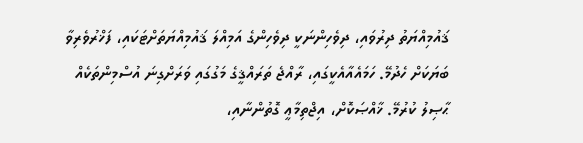ޤައުމިއްޔަތު ދިރުވައި، ދިވެހިންނަކީ ދިވެހިންގެ އަމިއްލަ ޤައުމިއްޔަތަށްޓަކައި، ފަޚްރުވެރިވާ ބަޔަކަށް ހެދުމޭ. ހަމައެއާއެކީގައި، ރާއްޖެ ތަރައްޤީގެ މަގުގައި ވަރަށްގިނަ އުސްމިންތަކެއް ޙާޞިލު ކުރުމޭ. ޚާއްޞަކޮށް، އިޖްތިމާޢީ ގޮތުންނާއި،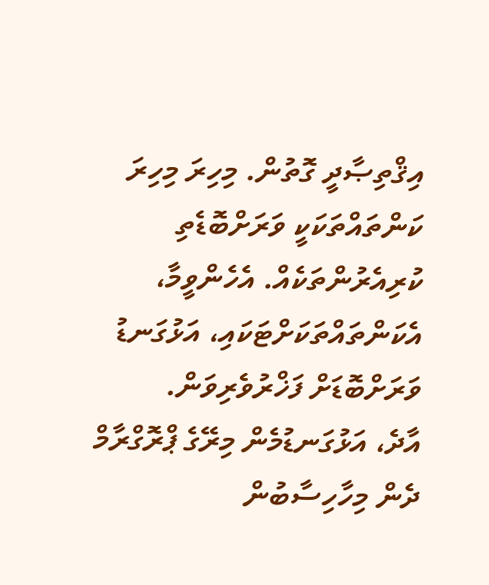އިޤްތިޞާދީ ގޮތުން. މިހިރަ މިހިރަ ކަންތައްތަކަކީ ވަރަށްބޮޑެތި ކުރިއެރުންތަކެއް. އެހެންވީމާ، އެކަންތައްތަކަށްޓަކައި، އަޅުގަނޑު ވަރަށްބޮޑަށް ފަޚްރުވެރިވަން.
އާދެ، އަޅުގަނޑުމެން މިރޭގެ ޕްރޮގްރާމް ދެން މިހާހިސާބުން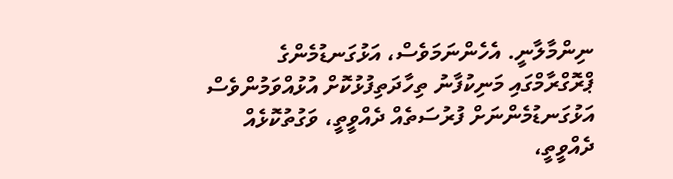ނިންމާލާނީ. އެހެންނަމަވެސް، އަޅުގަނޑުމެންގެ ޕްރޮގްރާމްގައި މަނިކުފާނު ތިހާދަތިފުޅުކޮށް އުޅުއްވަމުންވެސް އަޅުގަނޑުމެންނަށް ފުރުސަތެއް ދެއްވީތީ، ވަގުތުކޮޅެއް ދެއްވީތީ،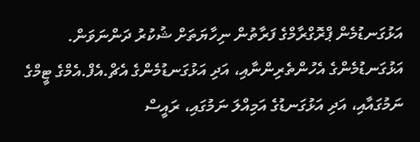އަޅުގަނޑުމެން ޕްރޮގްރާމްގެ ފަރާތުން ނިހާޔަތަށް ޝުކުރު ދަންނަވަން. އަޅުގަނޑުމެންގެ އެހުންތެރިންނާއި، އަދި އަޅުގަނޑުމެންގެ އެޗް.އެފް.އެމްގެ ޓީމްގެ ނަމުގައާއި، އަދި އަޅުގަނޑުގެ އަމިއްލަ ނަމުގައި، ރައީސް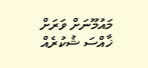މައުމޫނަށް ވަރަށް ޚާއްސަ ޝުކުރެއް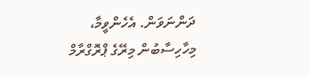ދަންނަވަން. އެހެންވީމާ، މިހާހިސާބުން މިރޭގެ ޕްރޮގްރާމް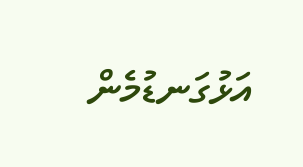އަޅުގަނޑުމެން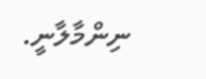ނިންމާލާނީ.